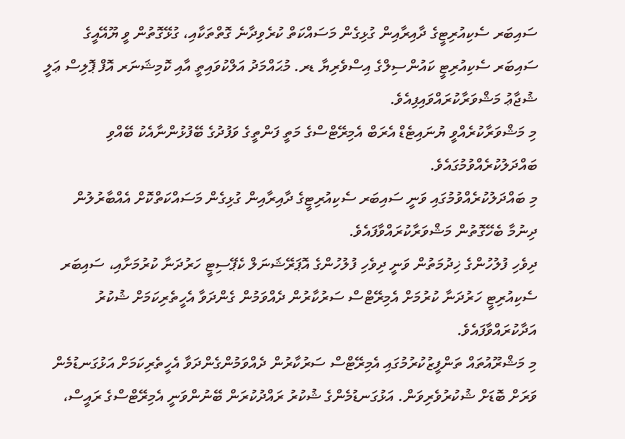ސައިބަރ ސެކިއުރިޓީގެ ދާއިރާއިން ގުޅިގެން މަސައްކަތް ކުރެވިދާނެ ގޮތްތަކާއި، ގުޅޭގޮތުން ވީ ޔޫއޭއީގެ ސައިބަރ ސެކިއުރިޓީ ކައުންސިލްގެ އިސްވެރިޔާ ޑރ. މުޙައްމަދު އަލްކުވައިތީ އާއި ކޮމިޝަނަރ އޮފް ޕޮލިސް ޢަލީ ޝުޖާޢު މަޝްވަރާކުރައްވައިފިއެވެ.
މި މަޝްވަރާކުރެއްވީ ޔުނައިޓެޑް އެރަބް އެމިރޭޓްސްގެ މަތީ ފަންތީގެ ވަފުދުގެ ބޭފުޅުންނާއެކު ބޭއްވި ބައްދަލުކުރެއްވުމުގައެވެ.
މި ބައްދަލުކުރެއްވުމުގައި ވަނީ ސައިބަރ ސެކިއުރިޓީގެ ދާއިރާއިން ގުޅިގެން މަސައްކަތްކޮށް އެއްބާރުލުން ދިނުމާ ބެހޭގޮތުން މަޝްވަރާކުރައްވާފައެވެ.
ދިވެހި ފުލުހުންގެ ޚިދުމަތުން ވަނީ ދިވެހި ފުލުހުންގެ އޮޕަރޭޝަނަލް ކެޕޭސިޓީ ހަރުދަނާ ކުރުމަށާއި، ސައިބަރ ސެކިއުރިޓީ ހަރުދަނާ ކުރުމަށް އެމިރޭޓްސް ސަރުކާރުން ދެއްވަމުން ގެންދަވާ އެހީތެރިކަމަށް ޝުކުރު އަދާކުރައްވާފައެވެ.
މި މަޝްރޫއުތައް ތަންފީޒުކުރުމުގައި އެމިރޭޓްސް ސަރުކާރުން ދެއްވަމުންގެންދަވާ އެހީތެރިކަމަށް އަޅުގަނޑުމެން ވަރަށް ބޮޑަށް ޝުކުރުވެރިވަން. އަޅުގަނޑުމެންގެ ޝުކުރު ރައްދުކުރަން ބޭނުންވަނީ އެމިރޭޓްސްގެ ރައީސް،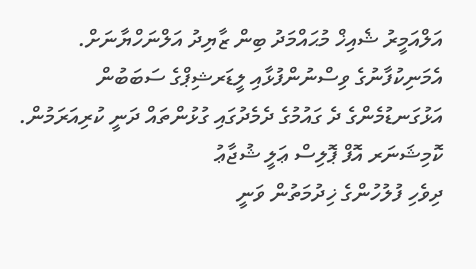އަލްއަމީރު ޝެއިޚް މުޙައްމަދު ބިން ޒާޔިދު އަލްނަހްޔާނަށް. އެމަނިކުފާނުގެ ވިސްނުންފުޅާއި ލީޑަރޝިޕްގެ ސަބަބުން އަޅުގަނޑުމެންގެ ދެ ގައުމުގެ ދެމެދުގައި ގުޅުންތައް ދަނީ ކުރިއަރަމުން. ކޮމިޝަނަރ އޮފް ޕޮލިސް ޢަލީ ޝުޖާޢު
ދިވެހި ފުލުހުންގެ ޚިދުމަތުން ވަނީ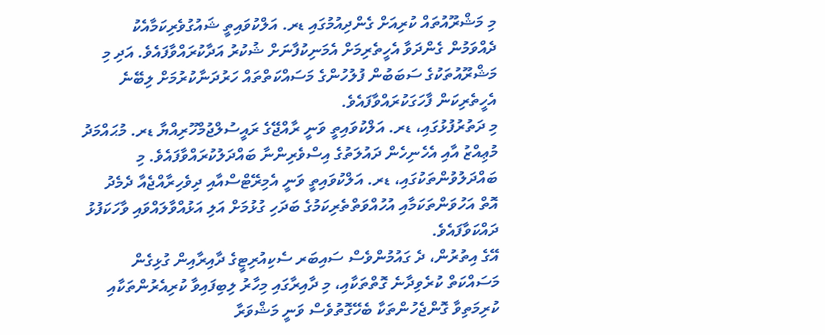މި މަޝްރޫއުތައް ކުރިއަށް ގެންދިއުމުގައި ޑރ. އަލްކުވައިތީ ޝައުގުވެރިކަމާއެކު ދެއްވަމުން ގެންދަވާ އެހީތެރިމަށް އެމަނިކުފާނަށް ޝުކުރު އަދާކުރައްވާފައެވެ. އަދި މި މަޝްރޫއުތަކުގެ ސަބަބުން ފުލުހުންގެ މަސައްކަތްތައް ހަރުދަނާކުރުމަށް ލިބޭނެ އެހީތެރިކަން ފާހަގަކުރައްވާފައެވެ.
މި ދަތުރުފުޅުގައި، ޑރ. އަލްކުވައިތީ ވަނީ ރާއްޖޭގެ ރައީސުލްޖުމްހޫރިއްޔާ ޑރ. މުޙައްމަދު މުޢިއްޒު އާއި އެހެނިހެން ދައުލަތުގެ އިސްވެރިންނާ ބައްދަލުކުރައްވާފައެވެ. މި ބައްދަލުވުންތަކުގައި، ޑރ. އަލްކުވައިތީ ވަނީ އެމިރޭޓްސްއާއި ދިވެހިރާއްޖެއާ ދެމެދު އޮތް އަހުވަންތަކަމާއި އުހުއްވަތްތެރިކަމުގެ ބަދަހި ގުޅުމަށް އަލި އަޅުއްވާލައްވައި ވާހަކަފުޅު ދައްކަވާފައެވެ.
އޭގެ އިތުރުން، ދެ ގައުމުންވެސް ސައިބަރ ސެކިއުރިޓީގެ ދާއިރާއިން ގުޅިގެން މަސައްކަތް ކުރެވިދާނެ ގޮތްތަކާއި، މި ދާއިރާގައި މިހާރު ލިބިފައިވާ ކުރިއެރުންތަކާއި ކުރިމަތިވާ ގޮންޖެހުންތަކާ ބެހޭގޮތުވެސް ވަނީ މަޝްވަރާ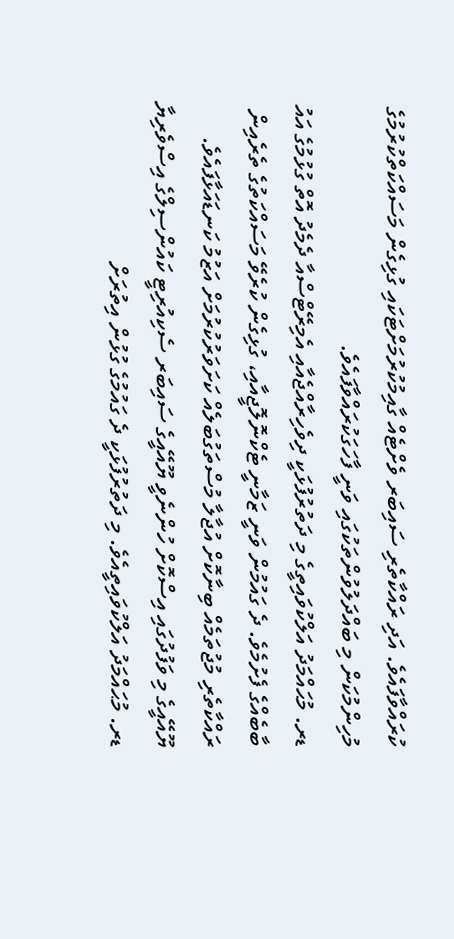ކުރައްވާފައެވެ. އަދި ރައްކާތެރި ސައިބަރ ވެށްޓެއް ގާއިމުކުރުމަށްޓަކައި ގުޅިގެން މަސައްކަތްކުރުމުގެ މުހިންމުކަން މި ބައްދަލުވުންތަކުގައި ވަނީ ފާހަގަކުރައްވާފައެވެ.
ޑރ. މުޙައްމަދު އަލްކުވައިތީގެ މި ދަތުރުފުޅަކީ ދިވެހިރާއްޖެއާއި އެމިރޭޓްސްއާ ދެމެދު އޮތް ގުޅުމުގެ އައު ބާބެއްގެ ފެށުމެވެ. ދެ ގައުމުން ވަނީ ޒަމާނީ ޓެކްނޮލޮޖީއާއި، ގުޅިގެން ކުރެވޭ މަސައްކަތުގެ ތެރެއިން ރައްކާތެރި މުޖުތަމެއް ބިނާކޮށް އުޖާލާ މުސްތަގުބަލެއް ކަށަވަރުކުރުމަށް އަޒުމު ކަނޑައަޅާފައެވެ.
ޔޫއޭއީގެ މި ވަފުދުގައި އިސްކޮށް ހުންނެވީ ޔޫއޭއީގެ ސައިބަރ ސެކިއުރިޓީ ކައުންސިލްގެ އިސްވެރިޔާ ޑރ. މުޙައްމަދު އަލްކުވައިތީއެވެ. މި ދަތުރުފުޅަކީ ދެ ގައުމުގެ ގުޅުން އިތުރަށް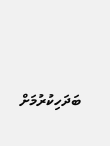ބަދަހިކުރުމަށް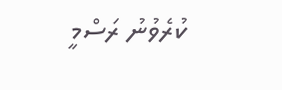ކުރެވުނު ރަސްމީ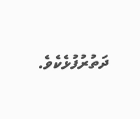ދަތުރުފުޅެކެވެ.